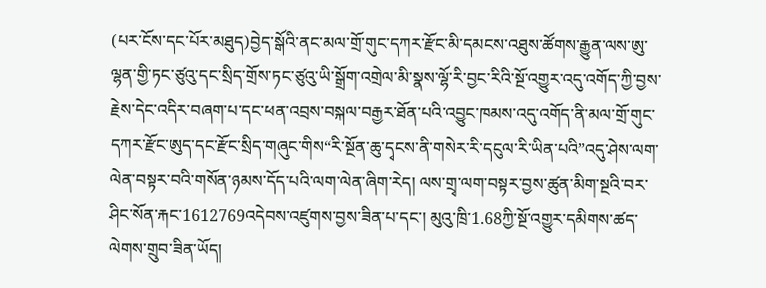(པར་ངོས་དང་པོར་མཐུད)བྱེད་སྒོའི་ནང་མལ་གྲོ་གུང་དཀར་རྫོང་མི་དམངས་འཐུས་ཚོགས་རྒྱུན་ལས་ཨུ་ལྷན་གྱི་ཏང་ཙུའུ་དང་སྲིད་གྲོས་ཏང་ཙུའུ་ཡི་སྒྲོག་འགྲེལ་མི་སྣས་ལྷོ་རི་བྱང་རིའི་སྔོ་འགྱུར་འདུ་འགོད་ཀྱི་བྱས་རྗེས་དེང་འདིར་བཞག་པ་དང་ཕན་འབྲས་བསྐལ་བརྒྱར་ཐོན་པའི་འབྱུང་ཁམས་འདུ་འགོད་ནི་མལ་གྲོ་གུང་དཀར་རྫོང་ཨུད་དང་རྫོང་སྲིད་གཞུང་གིས“རི་སྔོན་ཆུ་དྭངས་ནི་གསེར་རི་དངུལ་རི་ཡིན་པའི”འདུ་ཤེས་ལག་ལེན་བསྟར་བའི་གསོན་ཉམས་དོད་པའི་ལག་ལེན་ཞིག་རེད། ལས་གྲྭ་ལག་བསྟར་བྱས་ཚུན་མིག་སྔའི་བར་ཤིང་སོན་རྐང་1612769འདེབས་འཛུགས་བྱས་ཟིན་པ་དང་། མུའུ་ཁྲི་1.68ཀྱི་སྔོ་འགྱུར་དམིགས་ཚད་ལེགས་གྲུབ་ཟིན་ཡོད།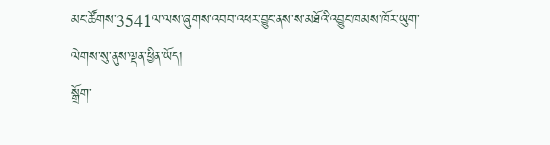མང་ཚོགས་3541ལ་ལས་ཞུགས་འབབ་འཕར་བྱུང་ནས་ས་མཐོའི་འབྱུང་ཁམས་ཁོར་ཡུག་ལེགས་སུ་ནུས་ལྡན་ཕྱིན་ཡོད།
སྒྲོག་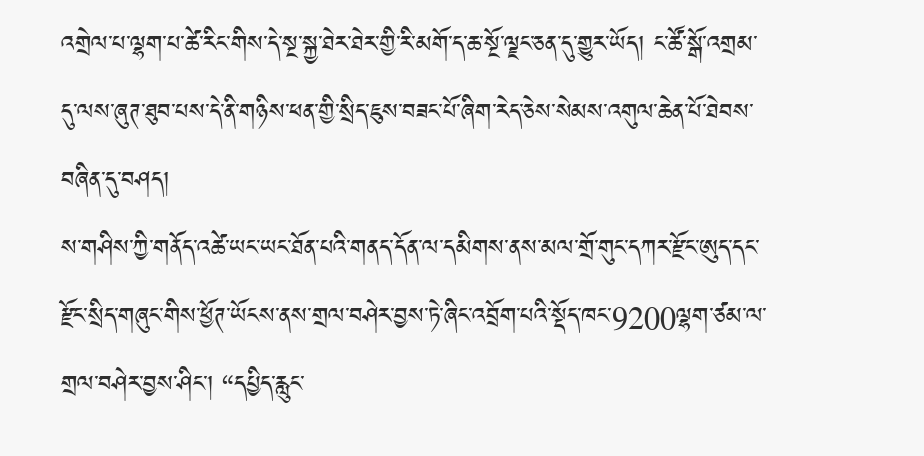འགྲེལ་པ་ལྷག་པ་ཚེ་རིང་གིས་དེ་སྔ་སྐྱ་ཐེར་ཐེར་གྱི་རི་མགོ་ད་ཆ་སྔོ་ལྗང་ཅན་དུ་གྱུར་ཡོད། ང་ཚོ་སྒོ་འགྲམ་དུ་ལས་ཞུཊ་ཐུབ་པས་དེ་ནི་གཉིས་ཕན་གྱི་སྲིད་ཇུས་བཟང་པོ་ཞིག་རེད་ཅེས་སེམས་འགུལ་ཆེན་པོ་ཐེབས་བཞིན་དུ་བཤད།
ས་གཤིས་ཀྱི་གནོད་འཚེ་ཡང་ཡང་ཐོན་པའི་གནད་དོན་ལ་དམིགས་ནས་མལ་གྲོ་གུང་དཀར་རྫོང་ཨུད་དང་རྫོང་སྲིད་གཞུང་གིས་ཕྱོཊ་ཡོངས་ནས་གྲལ་བཤེར་བྱས་ཏེ་ཞིང་འབྲོག་པའི་སྡོད་ཁང་9200ལྷག་ཙམ་ལ་གྲལ་བཤེར་བྱས་ཤིང་། “དཔྱིད་རླུང་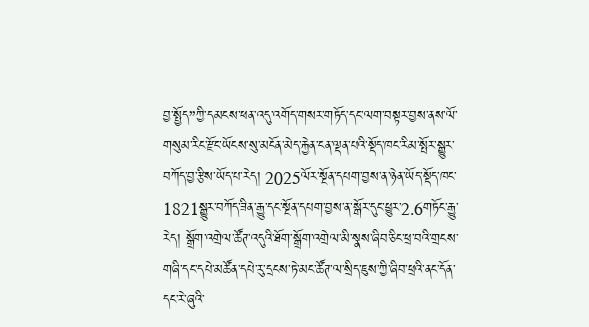བྱ་སྤྱོད”ཀྱི་དམངས་ཕན་འདུ་འགོད་གསར་གཏོད་དང་ལག་བསྟར་བྱས་ནས་ལོ་གསུམ་རིང་རྫོང་ཡོངས་སུ་མངོན་མེད་རྐྱེན་ངན་ལྡན་པའི་སྡོད་ཁང་རིམ་སྤོར་སྒྱུར་བཀོད་བྱ་རྩིས་ཡོད་པ་རེད། 2025ལོར་སྔོན་དཔག་བྱས་ན་ཉེན་ཡོད་སྡོད་ཁང་1821སྒྱུར་བཀོད་ཟིན་རྒྱུ་དང་སྔོན་དཔག་བྱས་ན་སྒོར་དུང་ཕྱུར་2.6གཏོང་རྒྱུ་རེད། སྒྲོག་འགྲེལ་ཚོཊ་འདུའི་ཐོག་སྒྲོག་འགྲེལ་མི་སྣས་ཞིབ་ཅིང་ཕྲ་བའི་གྲངས་གཞི་དང་དཔེ་མཚོན་དཔེ་རུ་དྲངས་ཏེ་མང་ཚོཊ་ལ་སྲིད་ཇུས་ཀྱི་ཞིབ་ཕྲའི་ནང་དོན་དང་རེ་ཞུའི་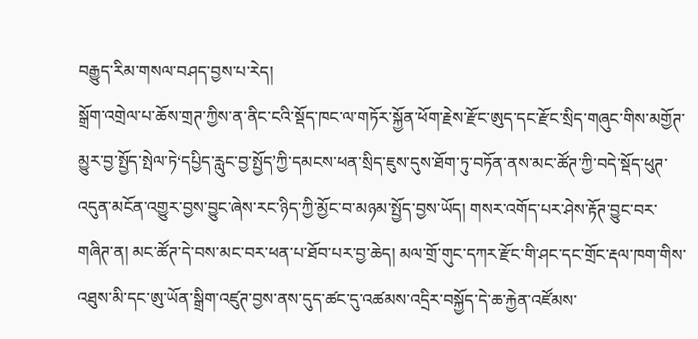བརྒྱུད་རིམ་གསལ་བཤད་བྱས་པ་རེད།
སྒྲོག་འགྲེལ་པ་ཆོས་གྲཊ་ཀྱིས་ན་ནིང་ངའི་སྡོད་ཁང་ལ་གཏོར་སྐྱོན་ཕོག་རྗེས་རྫོང་ཨུད་དང་རྫོང་སྲིད་གཞུང་གིས་མགྱོཊ་མྱུར་བྱ་སྤྱོད་སྤེལ་ཏེ‘དཔྱིད་རླུང་བྱ་སྤྱོད’ཀྱི་དམངས་ཕན་སྲིད་ཇུས་དུས་ཐོག་ཏུ་བཏོན་ནས་མང་ཚོཊ་ཀྱི་བདེ་སྡོད་ཕུཊ་འདུན་མངོན་འགྱུར་བྱས་བྱུང་ཞེས་རང་ཉིད་ཀྱི་མྱོང་བ་མཉམ་སྤྱོད་བྱས་ཡོད། གསར་འགོད་པར་ཤེས་རྟོཊ་བྱུང་བར་གཞིཊ་ན། མང་ཚོཊ་དེ་བས་མང་བར་ཕན་པ་ཐོབ་པར་བྱ་ཆེད། མལ་གྲོ་གུང་དཀར་རྫོང་གི་ཤང་དང་གྲོང་རྡལ་ཁག་གིས་འཐུས་མི་དང་ཨུ་ཡོན་སྒྲིག་འཛུཊ་བྱས་ནས་དུད་ཚང་དུ་འཚམས་འདྲིར་བསྐྱོད་དེ་ཆ་རྐྱེན་འཛོམས་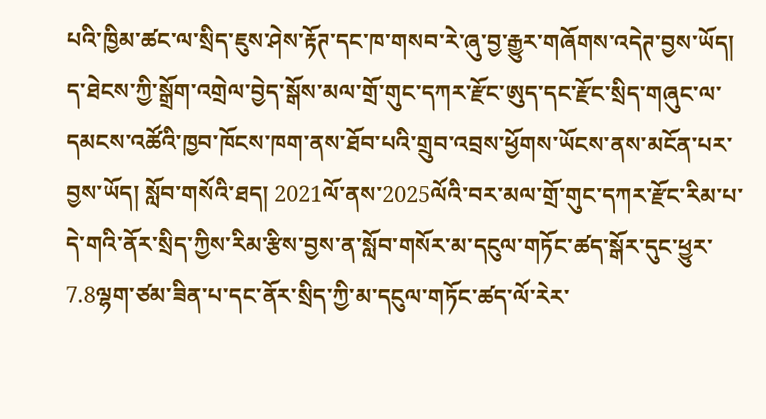པའི་ཁྱིམ་ཚང་ལ་སྲིད་ཇུས་ཤེས་རྟོཊ་དང་ཁ་གསབ་རེ་ཞུ་བྱ་རྒྱུར་གཞོགས་འདེཊ་བྱས་ཡོད།
ད་ཐེངས་ཀྱི་སྒྲོག་འགྲེལ་བྱེད་སྒོས་མལ་གྲོ་གུང་དཀར་རྫོང་ཨུད་དང་རྫོང་སྲིད་གཞུང་ལ་དམངས་འཚོའི་ཁྱབ་ཁོངས་ཁག་ནས་ཐོབ་པའི་གྲུབ་འབྲས་ཕྱོགས་ཡོངས་ནས་མངོན་པར་བྱས་ཡོད། སློབ་གསོའི་ཐད། 2021ལོ་ནས་2025ལོའི་བར་མལ་གྲོ་གུང་དཀར་རྫོང་རིམ་པ་དེ་གའི་ནོར་སྲིད་ཀྱིས་རིམ་རྩིས་བྱས་ན་སློབ་གསོར་མ་དངུལ་གཏོང་ཚད་སྒོར་དུང་ཕྱུར་7.8ལྷག་ཙམ་ཟིན་པ་དང་ནོར་སྲིད་ཀྱི་མ་དངུལ་གཏོང་ཚད་ལོ་རེར་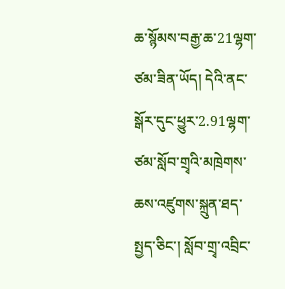ཆ་སྙོམས་བརྒྱ་ཆ་21ལྷག་ཙམ་ཟིན་ཡོད། དེའི་ནང་སྒོར་དུང་ཕྱུར་2.91ལྷག་ཙམ་སློབ་གྲྭའི་མཁྲེགས་ཆས་འཛུགས་སྐྲུན་ཐད་སྤྱད་ཅིང་། སློབ་གྲྭ་འབྲིང་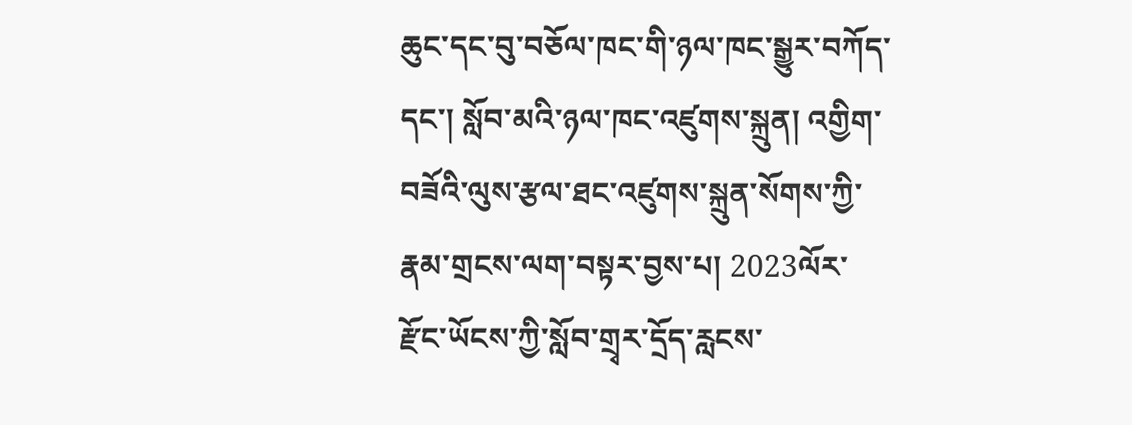ཆུང་དང་བུ་བཅོལ་ཁང་གི་ཉལ་ཁང་སྒྱུར་བཀོད་དང་། སློབ་མའི་ཉལ་ཁང་འཛུགས་སྐྲུན། འགྱིག་བཟོའི་ལུས་རྩལ་ཐང་འཛུགས་སྐྲུན་སོགས་ཀྱི་རྣམ་གྲངས་ལག་བསྟར་བྱས་པ། 2023ལོར་རྫོང་ཡོངས་ཀྱི་སློབ་གྲྭར་དྲོད་རླངས་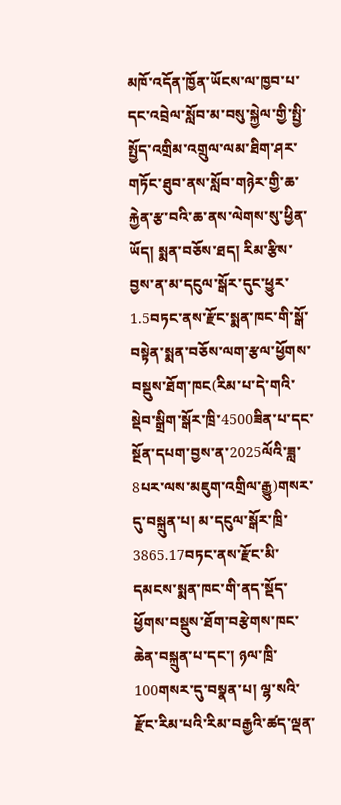མཁོ་འདོན་ཁྱོན་ཡོངས་ལ་ཁྱབ་པ་དང་འབྲེལ་སློབ་མ་བསུ་སྐྱེལ་གྱི་སྤྱི་སྤྱོད་འགྲིམ་འགྲུལ་ལམ་ཐིག་ཤར་གཏོང་ཐུབ་ནས་སློབ་གཉེར་གྱི་ཆ་རྐྱེན་རྩ་བའི་ཆ་ནས་ལེགས་སུ་ཕྱིན་ཡོད། སྨན་བཅོས་ཐད། རིམ་རྩིས་བྱས་ན་མ་དངུལ་སྒོར་དུང་ཕྱུར་1.5བཏང་ནས་རྫོང་སྨན་ཁང་གི་སྒོ་བསྟེན་སྨན་བཅོས་ལག་རྩལ་ཕྱོགས་བསྡུས་ཐོག་ཁང(རིམ་པ་དེ་གའི་སྡེབ་སྒྲིག་སྒོར་ཁྲི་4500ཟིན་པ་དང་སྔོན་དཔག་བྱས་ན་2025ལོའི་ཟླ་8པར་ལས་མཇུག་འགྲིལ་རྒྱུ)གསར་དུ་བསྐྲུན་པ། མ་དངུལ་སྒོར་ཁྲི་3865.17བཏང་ནས་རྫོང་མི་དམངས་སྨན་ཁང་གི་ནད་སྡོད་ཕྱོགས་བསྡུས་ཐོག་བརྩེགས་ཁང་ཆེན་བསྐྲུན་པ་དང་། ཉལ་ཁྲི་100གསར་དུ་བསྣན་པ། ལྷ་སའི་རྫོང་རིམ་པའི་རིམ་བརྒྱའི་ཚད་ལྡན་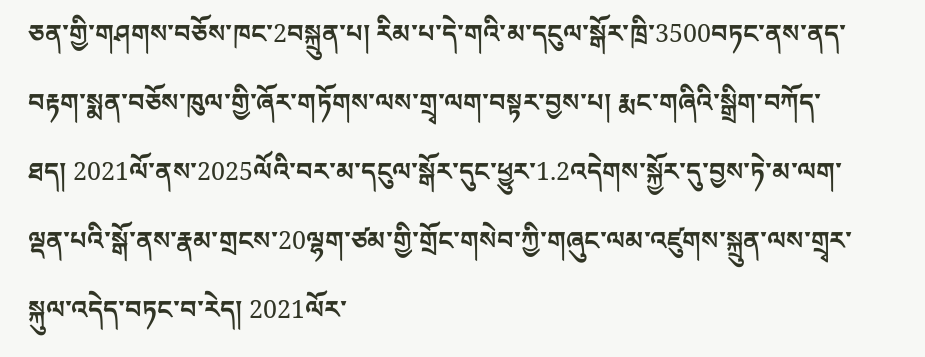ཅན་གྱི་གཤགས་བཅོས་ཁང་2བསྐྲུན་པ། རིམ་པ་དེ་གའི་མ་དངུལ་སྒོར་ཁྲི་3500བཏང་ནས་ནད་བརྟག་སྨན་བཅོས་ཁུལ་གྱི་ཞོར་གཏོགས་ལས་གྲྭ་ལག་བསྟར་བྱས་པ། རྨང་གཞིའི་སྒྲིག་བཀོད་ཐད། 2021ལོ་ནས་2025ལོའི་བར་མ་དངུལ་སྒོར་དུང་ཕྱུར་1.2འདེགས་སྐྱོར་དུ་བྱས་ཏེ་མ་ལག་ལྡན་པའི་སྒོ་ནས་རྣམ་གྲངས་20ལྷག་ཙམ་གྱི་གྲོང་གསེབ་ཀྱི་གཞུང་ལམ་འཛུགས་སྐྲུན་ལས་གྲྭར་སྐུལ་འདེད་བཏང་བ་རེད། 2021ལོར་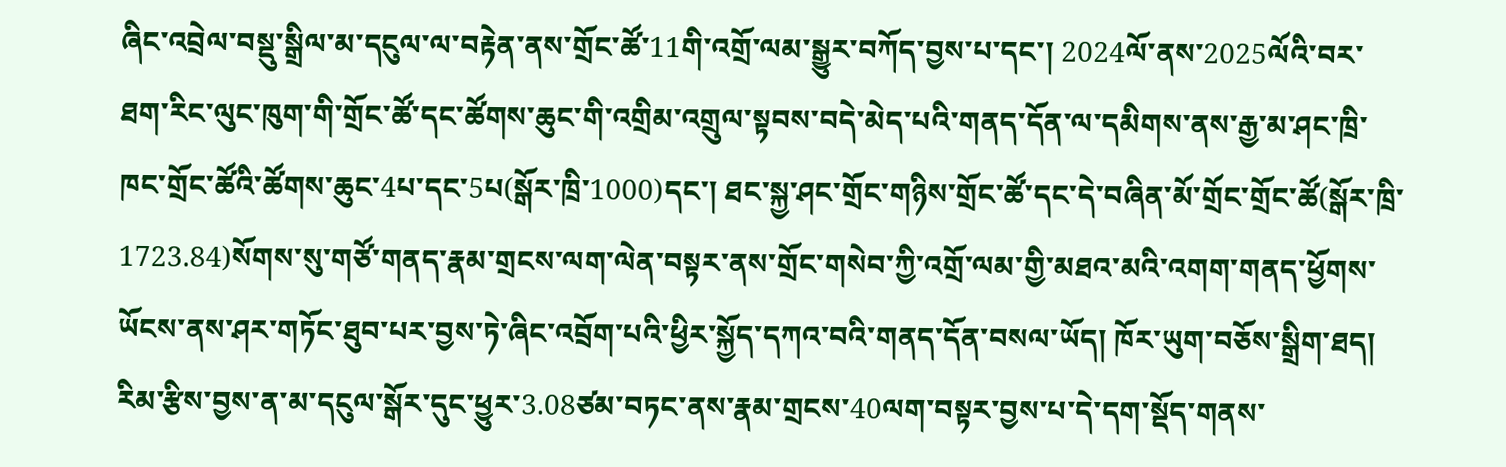ཞིང་འབྲེལ་བསྡུ་སྒྲིལ་མ་དངུལ་ལ་བརྟེན་ནས་གྲོང་ཚོ་11གི་འགྲོ་ལམ་སྒྱུར་བཀོད་བྱས་པ་དང་། 2024ལོ་ནས་2025ལོའི་བར་ཐག་རིང་ལུང་ཁུག་གི་གྲོང་ཚོ་དང་ཚོགས་ཆུང་གི་འགྲིམ་འགྲུལ་སྟབས་བདེ་མེད་པའི་གནད་དོན་ལ་དམིགས་ནས་རྒྱ་མ་ཤང་ཁྲི་ཁང་གྲོང་ཚོའི་ཚོགས་ཆུང་4པ་དང་5པ(སྒོར་ཁྲི་1000)དང་། ཐང་སྐྱ་ཤང་གྲོང་གཉིས་གྲོང་ཚོ་དང་དེ་བཞིན་མོ་གྲོང་གྲོང་ཚོ(སྒོར་ཁྲི་1723.84)སོགས་སུ་གཙོ་གནད་རྣམ་གྲངས་ལག་ལེན་བསྟར་ནས་གྲོང་གསེབ་ཀྱི་འགྲོ་ལམ་གྱི་མཐའ་མའི་འགག་གནད་ཕྱོགས་ཡོངས་ནས་ཤར་གཏོང་ཐུབ་པར་བྱས་ཏེ་ཞིང་འབྲོག་པའི་ཕྱིར་སྐྱོད་དཀའ་བའི་གནད་དོན་བསལ་ཡོད། ཁོར་ཡུག་བཅོས་སྒྲིག་ཐད། རིམ་རྩིས་བྱས་ན་མ་དངུལ་སྒོར་དུང་ཕྱུར་3.08ཙམ་བཏང་ནས་རྣམ་གྲངས་40ལག་བསྟར་བྱས་པ་དེ་དག་སྡོད་གནས་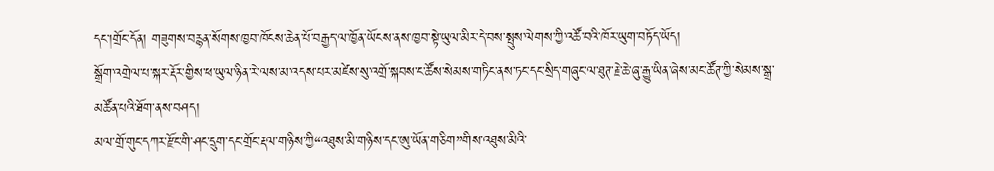དང་།གྲོང་དོན། གཟུགས་བརྙན་སོགས་ཁྱབ་ཁོངས་ཆེན་པོ་བརྒྱད་ལ་ཁྱོན་ཡོངས་ནས་ཁྱབ་སྟེ་ཡུལ་མིར་དེ་བས་སྤུས་ལེགས་ཀྱི་འཚོ་བའི་ཁོར་ཡུག་བཏོད་ཡོད།
སྒྲོག་འགྲེལ་པ་སྐར་རྡོར་གྱིས་ཕ་ཡུལ་ཉིན་རེ་ལས་མ་འདས་པར་མཛེས་སུ་འགྲོ་སྐབས་ང་ཚོས་སེམས་གཏིང་ནས་ཏང་དང་སྲིད་གཞུང་ལ་ཐུཊ་རྗེ་ཆེ་ཞུ་རྒྱུ་ཡིན་ཞེས་མང་ཚོཊ་ཀྱི་སེམས་སྒྲ་མཚོན་པའི་ཐོག་ནས་བཤད།
མལ་གྲོ་གུང་དཀར་རྫོང་གི་ཤང་དྲུག་དང་གྲོང་རྡལ་གཉིས་ཀྱི“འཐུས་མི་གཉིས་དང་ཨུ་ཡོན་གཅིག”གིས་འཐུས་མིའི་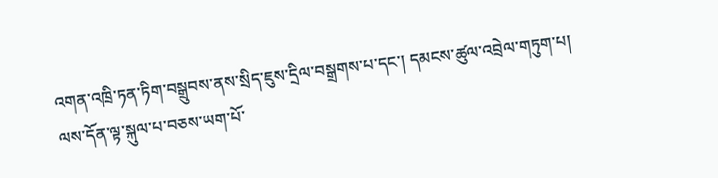འགན་འཁྲི་ཏན་ཏིག་བསྒྲུབས་ནས་སྲིད་ཇུས་དྲིལ་བསྒྲགས་པ་དང་། དམངས་ཚུལ་འབྲེལ་གཏུག་པ། ལས་དོན་ལྟ་སྐུལ་པ་བཅས་ཡག་པོ་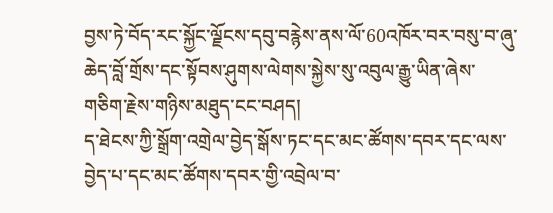བྱས་ཏེ་བོད་རང་སྐྱོང་ལྗོངས་དབུ་བརྙེས་ནས་ལོ་60འཁོར་བར་བསུ་བ་ཞུ་ཆེད་བློ་གྲོས་དང་སྟོབས་ཤུགས་ལེགས་སྐྱེས་སུ་འབུལ་རྒྱུ་ཡིན་ཞེས་གཅིག་རྗེས་གཉིས་མཐུད་ངང་བཤད།
ད་ཐེངས་ཀྱི་སྒྲོག་འགྲེལ་བྱེད་སྒོས་ཏང་དང་མང་ཚོགས་དབར་དང་ལས་བྱེད་པ་དང་མང་ཚོགས་དབར་གྱི་འབྲེལ་བ་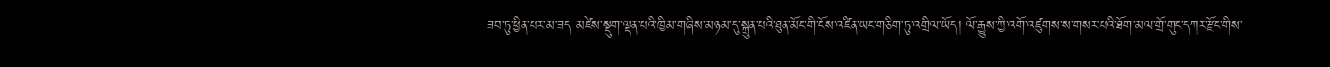ཟབ་ཏུ་ཕྱིན་པར་མ་ཟད མཛེས་སྡུག་ལྡན་པའི་ཁྱིམ་གཞིས་མཉམ་དུ་སྐྲུན་པའི་ཐུན་མོང་གི་ངོས་འཛིན་ཡང་གཅིག་ཏུ་འགྲིལ་ཡོད། ལོ་རྒྱུས་ཀྱི་འགོ་འཛུགས་ས་གསར་པའི་ཐོག་མལ་གྲོ་གུང་དཀར་རྫོང་གིས་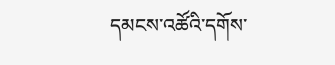དམངས་འཚོའི་དགོས་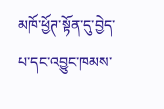མཁོ་ཕྱོཊ་སྟོན་དུ་བྱེད་པ་དང་འབྱུང་ཁམས་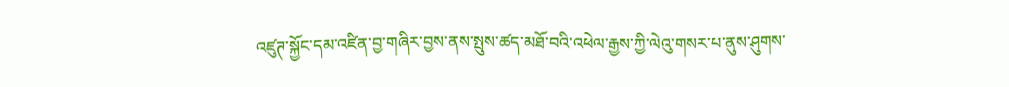འཛུཊ་སྐྱོང་དམ་འཛིན་བྱ་གཞིར་བྱས་ནས་སྤུས་ཚད་མཐོ་བའི་འཕེལ་རྒྱས་ཀྱི་ལེའུ་གསར་པ་ནུས་ཤུགས་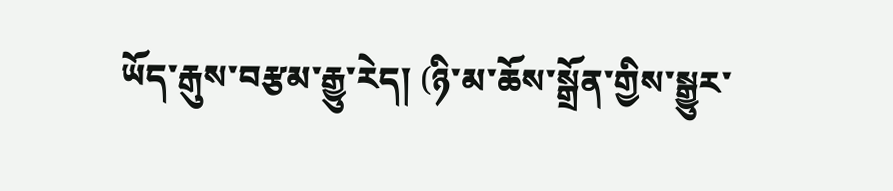ཡོད་རྒུས་བརྩམ་རྒྱུ་རེད། (ཉི་མ་ཆོས་སྒྲོན་གྱིས་སྒྱུར་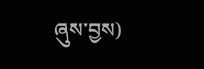ཞུས་བྱས)